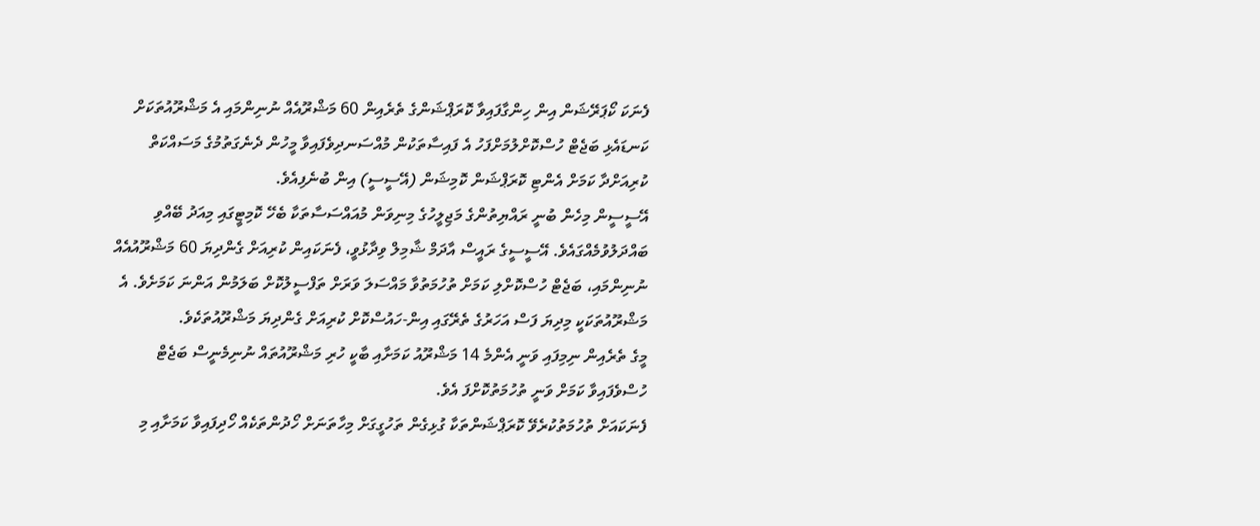ފެނަކަ ކޯޕަރޭޝަން އިން ހިންގާފައިވާ ކޮރަޕްޝަންގެ ތެރެއިން 60 މަޝްރޫއެއް ނުނިންމައި އެ މަޝްރޫއުތަކަށް ކަނޑައެޅި ބަޖެޓް ހުސްކޮށްލުމަށްފަހު އެ ފައިސާތަކުން މުއްސަނދިވެފައިވާ މީހުން ދެނެގަތުމުގެ މަސައްކަތް ކުރިއަށްދާ ކަމަށް އެންޓި ކޮރަޕްޝަން ކޮމިޝަން (އޭސީސީ) އިން ބުނެފިއެވެ.
އޭސީސީން މިހެން ބުނީ ރައްޔިތުންގެ މަޖިލީހުގެ މިނިވަން މުއައްސަސާތަކާ ބެހޭ ކޮމިޓީގައި މިއަދު ބޭއްވި ބައްދަލުވުމެއްގައެވެ. އޭސީސީގެ ރައީސް އާދަމް ޝާމިލް ވިދާޅުވީ، ފެނަކައިން ކުރިއަށް ގެންދިޔަ 60 މަޝްރޫއުއެއް ނުނިންމައި، ބަޖެޓް ހުސްކޮށްލި ކަމަށް ތުހުމަތުވާ މައްސަލަ ވަރަށް ތަފްސީލުކޮށް ބަލަމުން އަންނަ ކަމަށެވެ. އެ މަޝްރޫއުތަކަކީ މިދިޔަ ފަސް އަހަރުގެ ތެރޭގައި އިން-ހައުސްކޮށް ކުރިއަށް ގެންދިޔަ މަޝްރޫއުތަކެވެ.
މީގެ ތެރެއިން ނިމިފައި ވަނީ އެންމެ 14 މަޝްރޫއު ކަމަށާއި ބާކީ ހުރި މަޝްރޫއުތައް ނުނިމެނީސް ބަޖެޓް ހުސްވެފައިވާ ކަމަށް ވަނީ ތުހުމަތުކޮށްފަ އެވެ.
ފެނަކައަށް ތުހުމަތުކުރެވޭ ކޮރަޕްޝަންތަކާ ގުޅިގެން ތަހުގީގަށް މިހާތަނަށް ހޯދުންތަކެއް ހޯދިފައިވާ ކަމަށާއި މި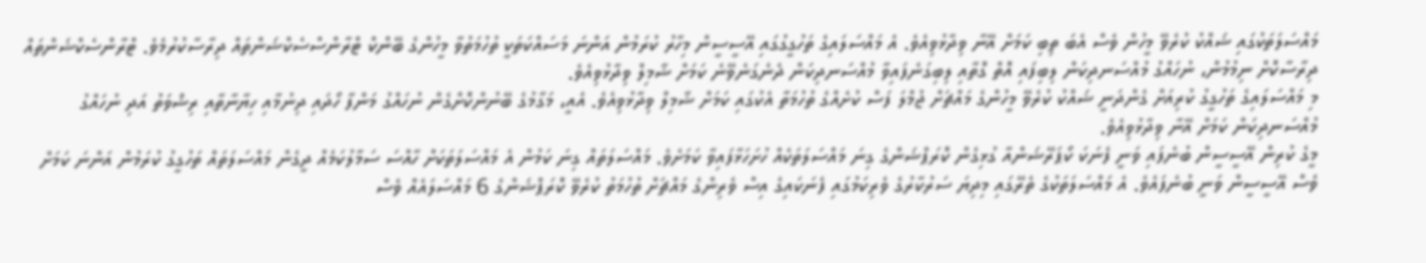މައްސަލަތަކުގައި ޝައްކު ކުރެވޭ މީހުން ވެސް އެބަ ތިބި ކަމަށް އޭނާ ވިދާޅުވިއެވެ. އެ މައްސަލައިގެ ތަހުގީގުގައި އޭސީސީން މިހާރު ކުރަމުން އަންނަ މަސައްކަތަކީ ތުހުމަތުވާ މީހުންގެ ބޭންކް ޓްރާންސްސެކްޝަންތައް ދިރާސާކުރުމެވެ. ޓްރާންސެކްޝަންތައް ދިރާސާކޮށް ނިމުމުން، ނުހައްގު މުއްސަނދިކަން ލިބިފައި އޮތް ގޮތާއި ލިބިގަނެފައިވާ މުއްސަނދިކަން ދެނެގަނެވޭނެ ކަމަށް ޝާމިލް ވިދާޅުވިއެވެ.
މި މައްސަލައިގެ ތަހުގީގު ކުރިއަށް ގެންދަނީ ޝައްކު ކުރެވޭ މީހުންގެ މައްޗަށް ޖުމްލަ ފަސް ކުށެއްގެ ތުހުމަތާ އެކުގައި ކަމަށް ޝާމިލް ވިދާޅުވިއެވެ. އެއީ، މަގާމުގެ ބޭނުންކޮށްގެން ނުހައްގު މަންފާ ހޯދައި ދިނުމާއި ހިޔާނާތާއި ރިޝްވަތު އަދި ނުހައްގު މުއްސަނދިކަން ކަމަށް އޭނާ ވިދާޅުވިއެވެ.
މީގެ ކުރިން އޭސީސީން ބުނެފައި ވަނީ ފެނަކަ ކޯޕަރޭޝަންއާ ގުޅިގެން ކޮރަޕްޝަންގެ ގިނަ މައްސަލަތަކެއް ހުށަހަޅާފައިވާ ކަމަށެވެ. މައްސަލަތައް ގިނަ ކަމުން އެ މައްސަލަތަކަށް ހާއްސަ ސަމާލުކަމެއް ދީގެން މައްސަލަތައް ތަހުގީގު ކުރަމުން އަންނަ ކަމަށް ވެސް އޭސީސީން ވަނީ ބުނެފައެވެ. އެ މައްސަލަތަކުގެ ތެރޭގައި މިދިޔަ ސަރުކާރުގެ ވެރިކަމުގައި ފެނަކައިގެ އިސް ވެރިންގެ މައްޗަށް ތުހުމަތު ކުރެވޭ ކޮރަޕްޝަންގެ 6 މައްސަލައެއް ވެސް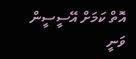އޮތް ކަމަށް އޭސީސީން ވަނީ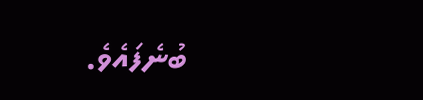ބުނެފައެވެ.